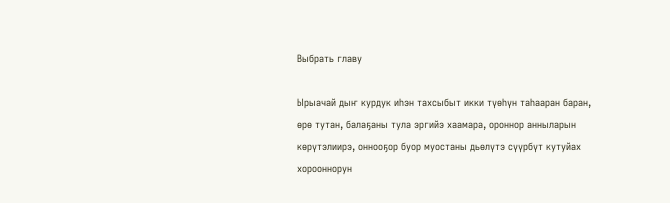Выбрать главу

Ырыачай дыҥ курдук иһэн тахсыбыт икки түөһүн таһааран баран, өрө тутан, балаҕаны тула эргийэ хаамара, ороннор анныларын көрүтэлиирэ, оннооҕор буор муостаны дьөлүтэ сүүрбүт кутуйах хорооннорун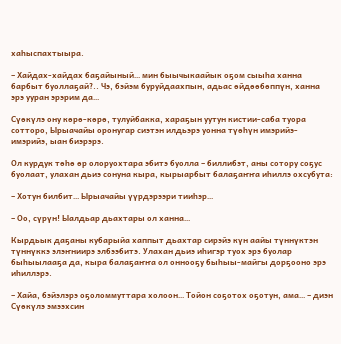хаһыспахтыыра.

– Хайдах-хайдах баҕайыный… мин быычыкаайык оҕом сыыһа ханна барбыт буоллаҕай?.. Чэ, бэйэм буруйдаахпын, адьас өйдөөбөппүн, ханна эрэ ууран эрэрим да…

Сүөкүлэ ону көрө-көрө, тулуйбакка, хараҕын уутун кистии-саба туора сотторо, Ырыачайы оронугар сиэтэн илдьэрэ уонна түөһүн имэрийэ-имэрийэ, ыан биэрэрэ.

Ол курдук төһө өр олоруохтара эбитэ буолла – биллибэт, аны сотору соҕус буолаат, улахан дьиэ сонуна кыра, кырыарбыт балаҕаҥҥа иһиллэ охсубута:

– Хотун билбит… Ырыачайы үүрдэрээри тииһэр…

– Оо, сүрүн! Ыалдьар дьахтары ол ханна…

Кырдьык даҕаны кубарыйа хаппыт дьахтар сирэйэ күн аайы түннүктэн түннүккэ элэҥниирэ элбээбитэ. Улахан дьиэ иһигэр туох эрэ буолар быһыылааҕа да, кыра балаҕаҥҥа ол оннооҕу быһыы-майгы дорҕооно эрэ иһиллэрэ.

– Хайа, бэйэлэрэ оҕоломмуттара холоон… Тойон соҕотох оҕотун, ама… – диэн Сүөкүлэ эмээхсин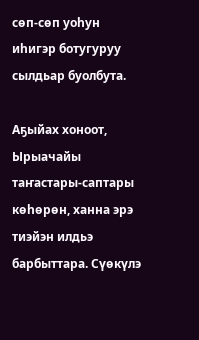сөп-сөп уоһун иһигэр ботугуруу сылдьар буолбута.

Аҕыйах хоноот, Ырыачайы таҥастары-саптары көһөрөн, ханна эрэ тиэйэн илдьэ барбыттара. Сүөкүлэ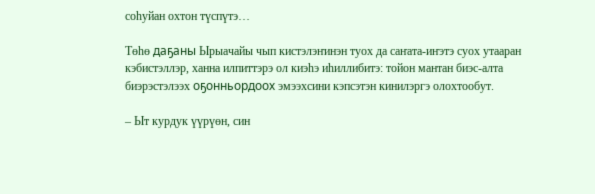соһуйан охтон түспүтэ…

Төһө даҕаны Ырыачайы чып кистэлэҥинэн туох да саҥата-иҥэтэ суох утааран кэбистэллэр, ханна илпиттэрэ ол киэһэ иһиллибитэ: тойон мантан биэс-алта биэрэстэлээх оҕонньордоох эмээхсини кэпсэтэн кинилэргэ олохтообут.

– Ыт курдук үүрүөн, син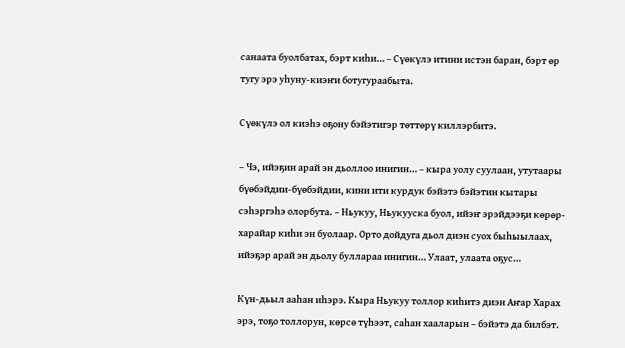санаата буолбатах, бэрт киһи… – Сүөкүлэ итини истэн баран, бэрт өр тугу эрэ уһуну-киэҥи ботугураабыта.

Сүөкүлэ ол киэһэ оҕону бэйэтигэр төттөрү киллэрбитэ.

– Чэ, ийэҕин арай эн дьоллоо инигин… – кыра уолу суулаан, утутаары бүөбэйдии-бүөбэйдии, кини ити курдук бэйэтэ бэйэтин кытары сэһэргэһэ олорбута. – Ньукуу, Ньукууска буол, ийэҥ эрэйдээҕи көрөр-харайар киһи эн буолаар. Орто дойдуга дьол диэн суох быһыылаах, ийэҕэр арай эн дьолу буллараа инигин… Улаат, улаата оҕус…

Күн-дьыл ааһан иһэрэ. Кыра Ньукуу толлор киһитэ диэн Аҥар Харах эрэ, тоҕо толлорун, көрсө түһээт, саһан хааларын – бэйэтэ да билбэт.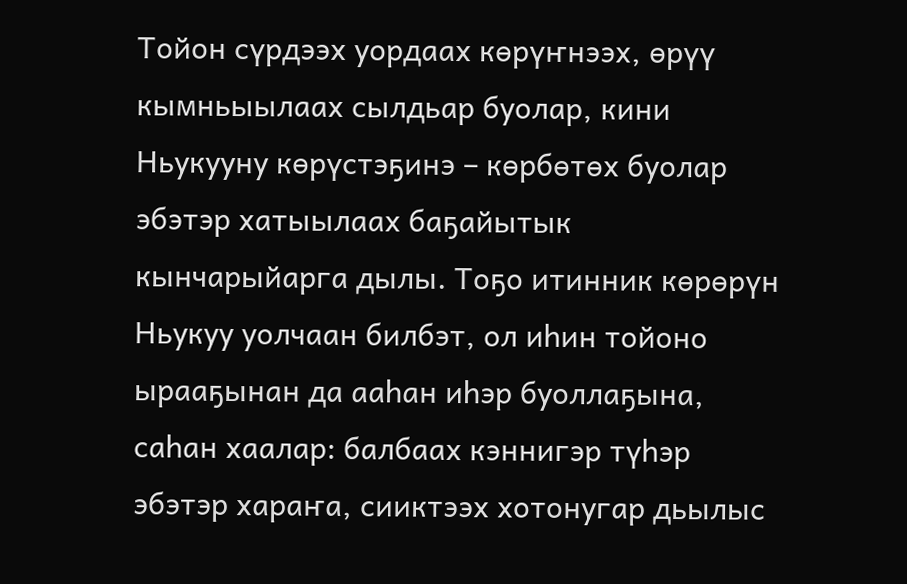Тойон сүрдээх уордаах көрүҥнээх, өрүү кымньыылаах сылдьар буолар, кини Ньукууну көрүстэҕинэ – көрбөтөх буолар эбэтэр хатыылаах баҕайытык кынчарыйарга дылы. Тоҕо итинник көрөрүн Ньукуу уолчаан билбэт, ол иһин тойоно ырааҕынан да ааһан иһэр буоллаҕына, саһан хаалар: балбаах кэннигэр түһэр эбэтэр хараҥа, сииктээх хотонугар дьылыс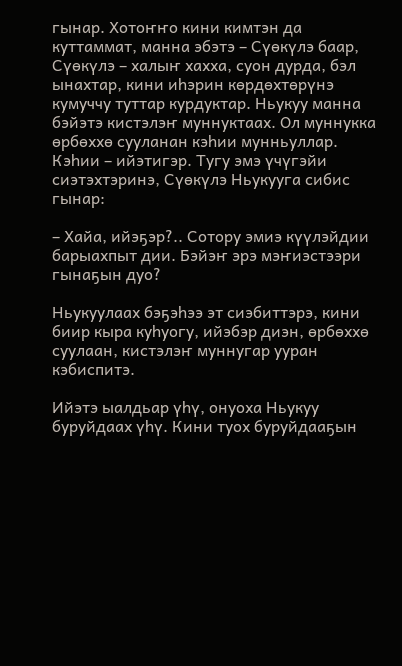гынар. Хотоҥҥо кини кимтэн да куттаммат, манна эбэтэ – Сүөкүлэ баар, Сүөкүлэ – халыҥ хахха, суон дурда, бэл ынахтар, кини иһэрин көрдөхтөрүнэ кумуччу туттар курдуктар. Ньукуу манна бэйэтэ кистэлэҥ муннуктаах. Ол муннукка өрбөххө сууланан кэһии мунньуллар. Кэһии – ийэтигэр. Тугу эмэ үчүгэйи сиэтэхтэринэ, Сүөкүлэ Ньукууга сибис гынар:

– Хайа, ийэҕэр?.. Сотору эмиэ күүлэйдии барыахпыт дии. Бэйэҥ эрэ мэҥиэстээри гынаҕын дуо?

Ньукуулаах бэҕэһээ эт сиэбиттэрэ, кини биир кыра куһуогу, ийэбэр диэн, өрбөххө суулаан, кистэлэҥ муннугар ууран кэбиспитэ.

Ийэтэ ыалдьар үһү, онуоха Ньукуу буруйдаах үһү. Кини туох буруйдааҕын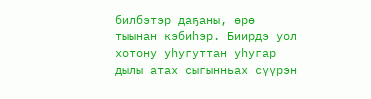билбэтэр даҕаны, өрө тыынан кэбиһэр. Биирдэ уол хотону уһугуттан уһугар дылы атах сыгынньах сүүрэн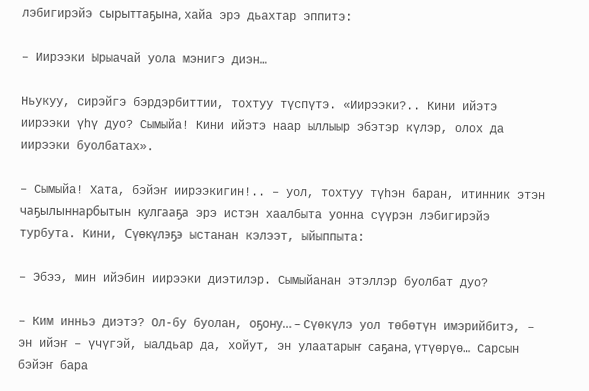лэбигирэйэ сырыттаҕына, хайа эрэ дьахтар эппитэ:

– Иирээки Ырыачай уола мэнигэ диэн…

Ньукуу, сирэйгэ бэрдэрбиттии, тохтуу түспүтэ. «Иирээки?.. Кини ийэтэ иирээки үһү дуо? Сымыйа! Кини ийэтэ наар ыллыыр эбэтэр күлэр, олох да иирээки буолбатах».

– Сымыйа! Хата, бэйэҥ иирээкигин!.. – уол, тохтуу түһэн баран, итинник этэн чаҕылыннарбытын кулгааҕа эрэ истэн хаалбыта уонна сүүрэн лэбигирэйэ турбута. Кини, Сүөкүлэҕэ ыстанан кэлээт, ыйыппыта:

– Эбээ, мин ийэбин иирээки диэтилэр. Сымыйанан этэллэр буолбат дуо?

– Ким инньэ диэтэ? Ол-бу буолан, оҕону… – Сүөкүлэ уол төбөтүн имэрийбитэ, – эн ийэҥ – үчүгэй, ыалдьар да, хойут, эн улаатарыҥ саҕана, үтүөрүө… Сарсын бэйэҥ бара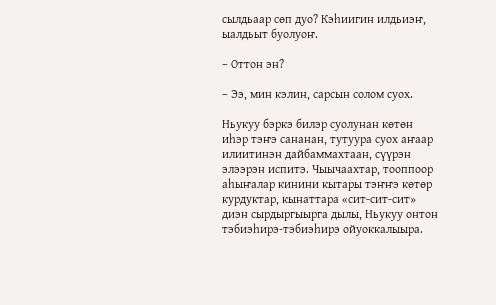сылдьаар сөп дуо? Кэһиигин илдьиэҥ, ыалдьыт буолуоҥ.

– Оттон эн?

– Ээ, мин кэлин, сарсын солом суох.

Ньукуу бэркэ билэр суолунан көтөн иһэр тэҥэ сананан, тутуура суох аҥаар илиитинэн дайбаммахтаан, сүүрэн элээрэн испитэ. Чыычаахтар, тооппоор аһыҥалар кинини кытары тэҥҥэ көтөр курдуктар, кынаттара «сит-сит-сит» диэн сырдыргыырга дылы, Ньукуу онтон тэбиэһирэ-тэбиэһирэ ойуоккалыыра.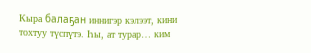Кыра балаҕан иннигэр кэлээт, кини тохтуу түспүтэ. Һы, ат турар… ким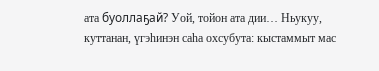ата буоллаҕай? Уой, тойон ата дии… Ньукуу, куттанан, үгэһинэн саһа охсубута: кыстаммыт мас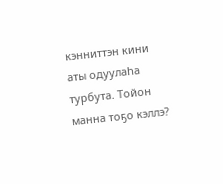кэнниттэн кини аты одуулаһа турбута. Тойон манна тоҕо кэллэ?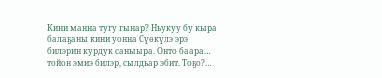Кини манна тугу гынар? Ньукуу бу кыра балаҕаны кини уонна Сүөкүлэ эрэ билэрин курдук саныыра. Онто баара… тойон эмиэ билэр, сылдьар эбит. Тоҕо?…